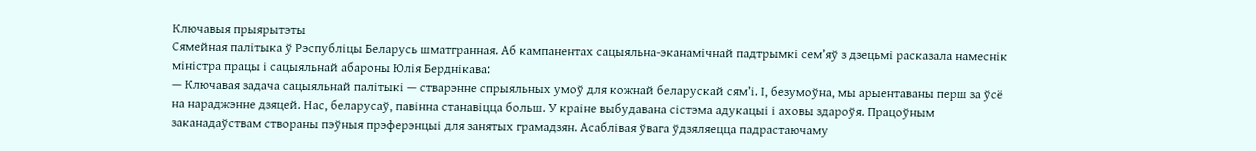Ключавыя прыярытэты
Сямейная палітыка ў Рэспубліцы Беларусь шматгранная. Аб кампанентах сацыяльна-эканамічнай падтрымкі сем’яў з дзецьмі расказала намеснік міністра працы і сацыяльнай абароны Юлія Берднікава:
— Ключавая задача сацыяльнай палітыкі — стварэнне спрыяльных умоў для кожнай беларускай сям’і. І, безумоўна, мы арыентаваны перш за ўсё на нараджэнне дзяцей. Нас, беларусаў, павінна станавіцца больш. У краіне выбудавана сістэма адукацыі і аховы здароўя. Працоўным заканадаўствам створаны пэўныя прэферэнцыі для занятых грамадзян. Асаблівая ўвага ўдзяляецца падрастаючаму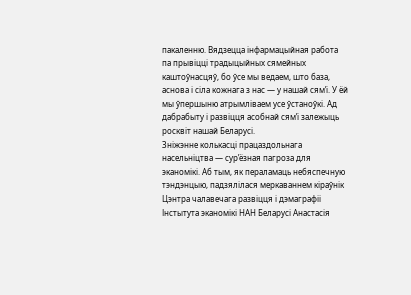пакаленню. Вядзецца інфармацыйная работа па прывіцці традыцыйных сямейных каштоўнасцяў, бо ўсе мы ведаем, што база, аснова і сіла кожнага з нас — у нашай сям’і. У ёй мы ўпершыню атрымліваем усе ўстаноўкі. Ад дабрабыту і развіцця асобнай сям’і залежыць росквіт нашай Беларусі.
Зніжэнне колькасці працаздольнага насельніцтва — сур’ёзная пагроза для эканомікі. Аб тым, як пераламаць небяспечную тэндэнцыю, падзялілася меркаваннем кіраўнік Цэнтра чалавечага развіцця і дэмаграфіі Інстытута эканомікі НАН Беларусі Анастасія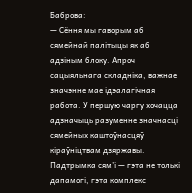Баброва:
— Сёння мы гаворым аб сямейнай палітыцы як аб адзіным блоку. Апроч сацыяльнага складніка, важнае значэнне мае ідэалагічная работа. У першую чаргу хочацца адзначыць разуменне значнасці сямейных каштоўнасцяў кіраўніцтвам дзяржавы. Падтрымка сям’і — гэта не толькі дапамогі, гэта комплекс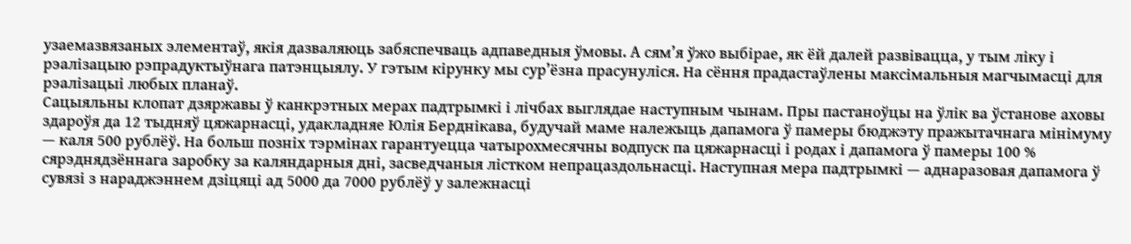узаемазвязаных элементаў, якія дазваляюць забяспечваць адпаведныя ўмовы. А сям’я ўжо выбірае, як ёй далей развівацца, у тым ліку і рэалізацыю рэпрадуктыўнага патэнцыялу. У гэтым кірунку мы сур’ёзна прасунуліся. На сёння прадастаўлены максімальныя магчымасці для рэалізацыі любых планаў.
Сацыяльны клопат дзяржавы ў канкрэтных мерах падтрымкі і лічбах выглядае наступным чынам. Пры пастаноўцы на ўлік ва ўстанове аховы здароўя да 12 тыдняў цяжарнасці, удакладняе Юлія Берднікава, будучай маме належыць дапамога ў памеры бюджэту пражытачнага мінімуму — каля 500 рублёў. На больш позніх тэрмінах гарантуецца чатырохмесячны водпуск па цяжарнасці і родах і дапамога ў памеры 100 % сярэднядзённага заробку за каляндарныя дні, засведчаныя лістком непрацаздольнасці. Наступная мера падтрымкі — аднаразовая дапамога ў сувязі з нараджэннем дзіцяці ад 5000 да 7000 рублёў у залежнасці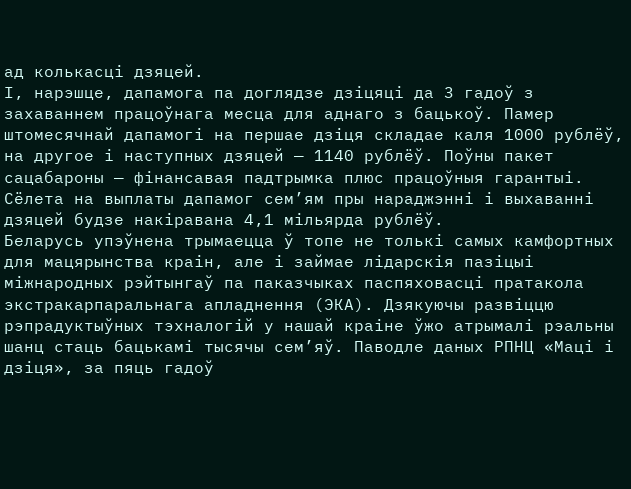ад колькасці дзяцей.
І, нарэшце, дапамога па доглядзе дзіцяці да 3 гадоў з захаваннем працоўнага месца для аднаго з бацькоў. Памер штомесячнай дапамогі на першае дзіця складае каля 1000 рублёў, на другое і наступных дзяцей — 1140 рублёў. Поўны пакет сацабароны — фінансавая падтрымка плюс працоўныя гарантыі. Сёлета на выплаты дапамог сем’ям пры нараджэнні і выхаванні дзяцей будзе накіравана 4,1 мільярда рублёў.
Беларусь упэўнена трымаецца ў топе не толькі самых камфортных для мацярынства краін, але і займае лідарскія пазіцыі міжнародных рэйтынгаў па паказчыках паспяховасці пратакола экстракарпаральнага апладнення (ЭКА). Дзякуючы развіццю рэпрадуктыўных тэхналогій у нашай краіне ўжо атрымалі рэальны шанц стаць бацькамі тысячы сем’яў. Паводле даных РПНЦ «Маці і дзіця», за пяць гадоў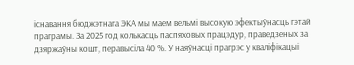існавання бюджэтнага ЭКА мы маем вельмі высокую эфектыўнасць гэтай праграмы. За 2025 год колькасць паспяховых працэдур, праведзеных за дзяржаўны кошт, перавысіла 40 %. У наяўнасці прагрэс у кваліфікацыі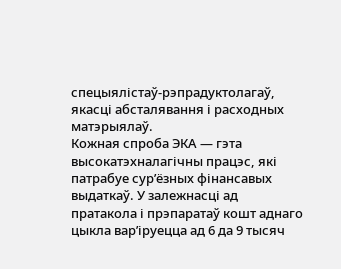спецыялістаў-рэпрадуктолагаў, якасці абсталявання і расходных матэрыялаў.
Кожная спроба ЭКА — гэта высокатэхналагічны працэс, які патрабуе сур’ёзных фінансавых выдаткаў. У залежнасці ад пратакола і прэпаратаў кошт аднаго цыкла вар’іруецца ад 6 да 9 тысяч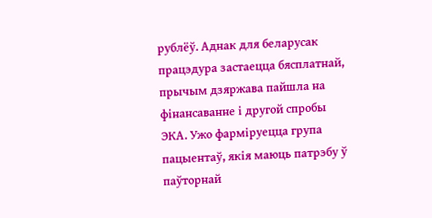рублёў. Аднак для беларусак працэдура застаецца бясплатнай, прычым дзяржава пайшла на фінансаванне і другой спробы ЭКА. Ужо фарміруецца група пацыентаў, якія маюць патрэбу ў паўторнай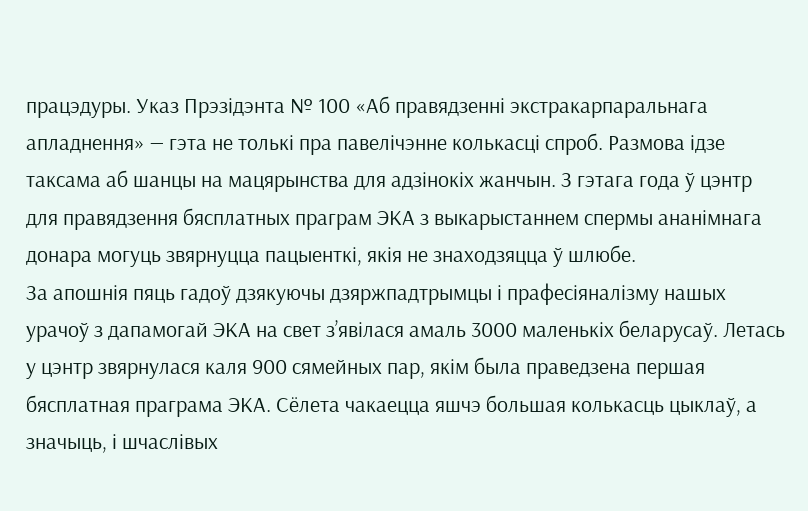працэдуры. Указ Прэзідэнта № 100 «Аб правядзенні экстракарпаральнага апладнення» — гэта не толькі пра павелічэнне колькасці спроб. Размова ідзе таксама аб шанцы на мацярынства для адзінокіх жанчын. З гэтага года ў цэнтр для правядзення бясплатных праграм ЭКА з выкарыстаннем спермы ананімнага донара могуць звярнуцца пацыенткі, якія не знаходзяцца ў шлюбе.
За апошнія пяць гадоў дзякуючы дзяржпадтрымцы і прафесіяналізму нашых урачоў з дапамогай ЭКА на свет з’явілася амаль 3000 маленькіх беларусаў. Летась у цэнтр звярнулася каля 900 сямейных пар, якім была праведзена першая бясплатная праграма ЭКА. Сёлета чакаецца яшчэ большая колькасць цыклаў, а значыць, і шчаслівых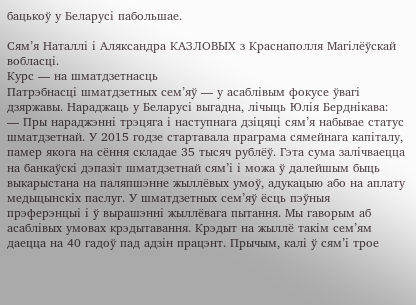бацькоў у Беларусі пабольшае.

Сям’я Наталлі і Аляксандра КАЗЛОВЫХ з Краснаполля Магілёўскай вобласці.
Курс — на шматдзетнасць
Патрэбнасці шматдзетных сем’яў — у асаблівым фокусе ўвагі дзяржавы. Нараджаць у Беларусі выгадна, лічыць Юлія Берднікава:
— Пры нараджэнні трэцяга і наступнага дзіцяці сям’я набывае статус шматдзетнай. У 2015 годзе стартавала праграма сямейнага капіталу, памер якога на сёння складае 35 тысяч рублёў. Гэта сума залічваецца на банкаўскі дэпазіт шматдзетнай сям’і і можа ў далейшым быць выкарыстана на паляпшэнне жыллёвых умоў, адукацыю або на аплату медыцынскіх паслуг. У шматдзетных сем’яў ёсць пэўныя прэферэнцыі і ў вырашэнні жыллёвага пытання. Мы гаворым аб асаблівых умовах крэдытавання. Крэдыт на жыллё такім сем’ям даецца на 40 гадоў пад адзін працэнт. Прычым, калі ў сям’і трое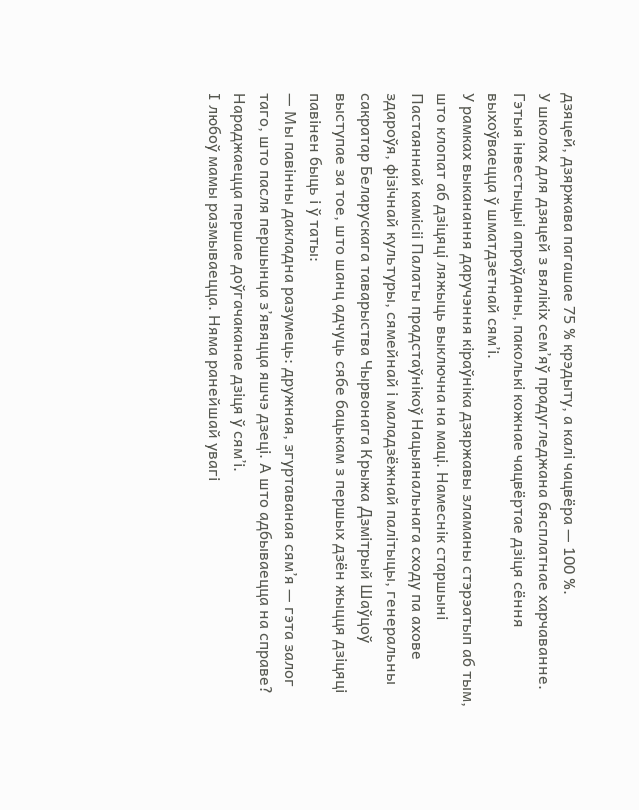дзяцей, дзяржава пагашае 75 % крэдыту, а калі чацвёра — 100 %.
У школах для дзяцей з вялікіх сем’яў прадугледжана бясплатнае харчаванне. Гэтыя інвестыцыі апраўданы, паколькі кожнае чацвёртае дзіця сёння выхоўваецца ў шматдзетнай сям’і.
У рамках выканання даручэння кіраўніка дзяржавы зламаны стэрэатып аб тым, што клопат аб дзіцяці ляжыць выключна на маці. Намеснік старшыні Пастаяннай камісіі Палаты прадстаўнікоў Нацыянальнага сходу па ахове здароўя, фізічнай культуры, сямейнай і маладзёжнай палітыцы, генеральны сакратар Беларускага таварыства Чырвонага Крыжа Дзмітрый Шаўцоў выступае за тое, што шанц адчуць сябе бацькам з першых дзён жыцця дзіцяці павінен быць і ў таты:
— Мы павінны дакладна разумець: дружная, згуртаваная сям’я — гэта залог таго, што пасля першынца з’явяцца яшчэ дзеці. А што адбываецца на справе? Нараджаецца першае доўгачаканае дзіця ў сям’і.
І любоў мамы размываецца. Няма ранейшай увагі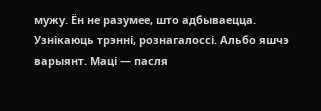мужу. Ён не разумее, што адбываецца. Узнікаюць трэнні, рознагалоссі. Альбо яшчэ варыянт. Маці — пасля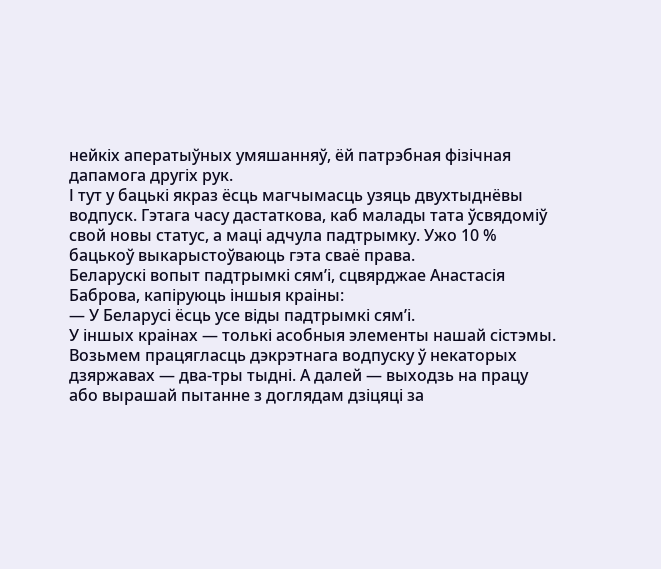нейкіх аператыўных умяшанняў, ёй патрэбная фізічная дапамога другіх рук.
І тут у бацькі якраз ёсць магчымасць узяць двухтыднёвы водпуск. Гэтага часу дастаткова, каб малады тата ўсвядоміў свой новы статус, а маці адчула падтрымку. Ужо 10 % бацькоў выкарыстоўваюць гэта сваё права.
Беларускі вопыт падтрымкі сям’і, сцвярджае Анастасія Баброва, капіруюць іншыя краіны:
— У Беларусі ёсць усе віды падтрымкі сям’і.
У іншых краінах — толькі асобныя элементы нашай сістэмы. Возьмем працягласць дэкрэтнага водпуску ў некаторых дзяржавах — два-тры тыдні. А далей — выходзь на працу або вырашай пытанне з доглядам дзіцяці за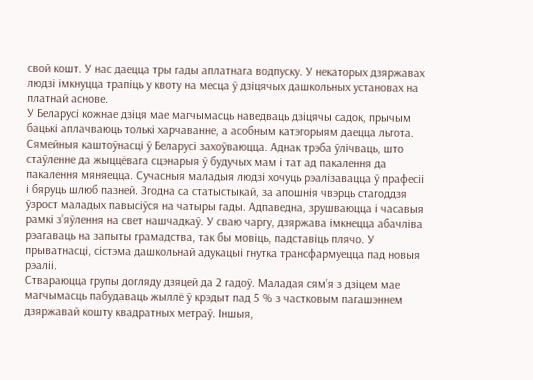свой кошт. У нас даецца тры гады аплатнага водпуску. У некаторых дзяржавах людзі імкнуцца трапіць у квоту на месца ў дзіцячых дашкольных установах на платнай аснове.
У Беларусі кожнае дзіця мае магчымасць наведваць дзіцячы садок, прычым бацькі аплачваюць толькі харчаванне, а асобным катэгорыям даецца льгота.
Сямейныя каштоўнасці ў Беларусі захоўваюцца. Аднак трэба ўлічваць, што стаўленне да жыццёвага сцэнарыя ў будучых мам і тат ад пакалення да пакалення мяняецца. Сучасныя маладыя людзі хочуць рэалізавацца ў прафесіі і бяруць шлюб пазней. Згодна са статыстыкай, за апошнія чвэрць стагоддзя ўзрост маладых павысіўся на чатыры гады. Адпаведна, зрушваюцца і часавыя рамкі з’яўлення на свет нашчадкаў. У сваю чаргу, дзяржава імкнецца абачліва рэагаваць на запыты грамадства, так бы мовіць, падставіць плячо. У прыватнасці, сістэма дашкольнай адукацыі гнутка трансфармуецца пад новыя рэаліі.
Ствараюцца групы догляду дзяцей да 2 гадоў. Маладая сям’я з дзіцем мае магчымасць пабудаваць жыллё ў крэдыт пад 5 % з частковым пагашэннем дзяржавай кошту квадратных метраў. Іншыя,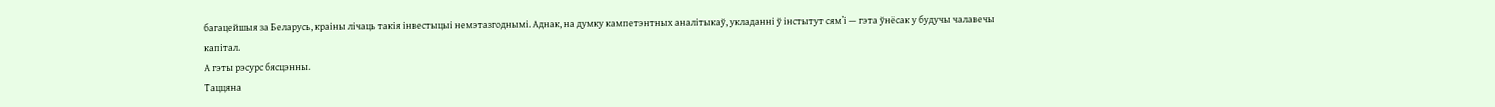багацейшыя за Беларусь, краіны лічаць такія інвестыцыі немэтазгоднымі. Аднак, на думку кампетэнтных аналітыкаў, укладанні ў інстытут сям’і — гэта ўнёсак у будучы чалавечы капітал.
А гэты рэсурс бясцэнны.
Таццяна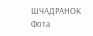ШЧАДРАНОК
Фота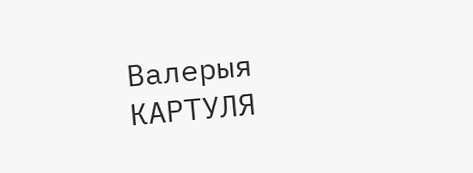Валерыя КАРТУЛЯ